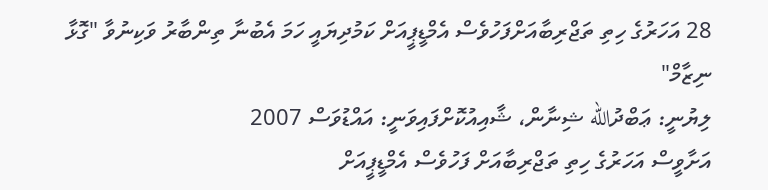28 އަހަރުގެ ހިތި ތަޖްރިބާއަށްފަހުވެސް އެމްޑީޕީއަށް ކަމުދިޔައީ ހަމަ އެބުނާ ތިންބާރު ވަކިނުވާ "ގޮޅާ ނިޒާމް"
ލިޔުނީ: ޢަބްދުالله ޝިނާން، ޝާއިއުކޮށްފައިވަނީ: އައްޑުވަސް 2007
އަށާވީސް އަހަރުގެ ހިތި ތަޖްރިބާއަށް ފަހުވެސް އެމްޑީޕީއަށް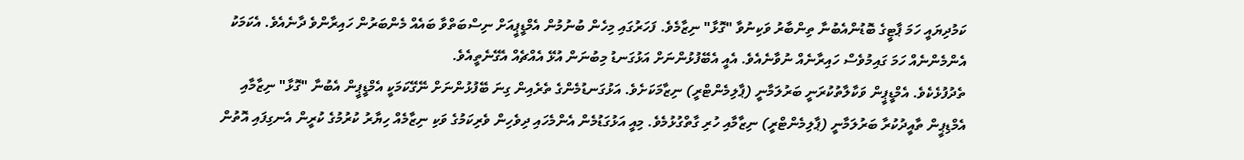ކަމުދިޔައީ ހަމަ ޕާޓީގެ ބޮޑުންއެބުނާ ތިންބާރު ވަކިނުވާ "ގޮޅާ" ނިޒާމެވެ. ފަހަރުގައި މިހެން ބުނުމުން އެމްޑީޕީއަށް ނިސްބަތްވާ ބައެއް މެންބަރުން ހައިރާންވެ ދާނެއެވެ. އެކަމަކު އެންމެންނެއް ހަމަ ގައިމުވެސް ހައިރާނެއް ނުވާނެއެވެ. އެއީ އެބޭފުޅުންނަށް އަޅުގަނޑު މިބުނަން އުޅޭ އެއްޗެއް އެގޭނެތީއެވެ.
ތެދުފުޅެކެވެ. އެމްޑީޕީން ވަކާލާތުކުރަނީ ބަރުލަމާނީ (ޕާލިމެންޓްރީ) ނިޒާމަކަށެވެ. އަޅުގަނޑުމެންގެ ތެރެއިން ގިނަ ބޭފުޅުންނަށް ނޭގޭކަމަކީ އެމްޑީޕީން އެބުނާ "ގޮޅާ" ނިޒާމާއި އެމްޑިޕީން ތާއީދުކުރާ ބަރުލަމާނީ (ޕާލިމެންޓްރީ) ނިޒާމާއި ހުރި ގާތްގުޅުމެވެ. މިއީ އަޅުގަޑުމެން އެންމެހައި ދިވެހިން ވެރިކަމުގެ ވަކި ނިޒާމެއް ހިޔާރު ކުރުމުގެ ކުރީން އެނގިފައި އޮތުން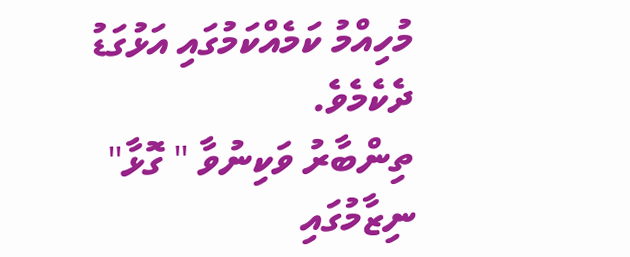މުހިއްމު ކަމެއްކަމުގައި އަޅުގަޑު ދެކެމެވެ.
ތިންބާރު ވަކިނުވާ " ގޮޅާ" ނިޒާމުގައި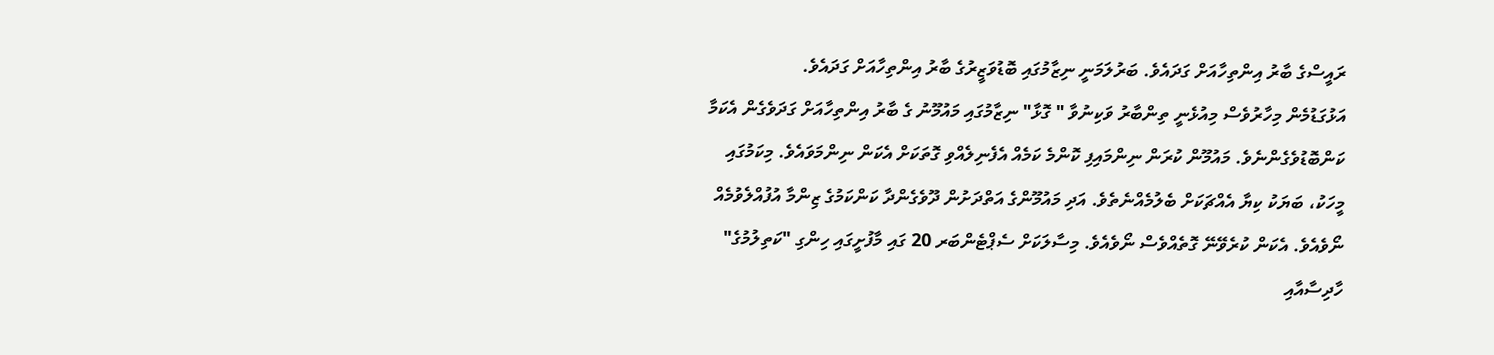ރައީސްގެ ބާރު އިންތިހާއަށް ގަދައެވެ. ބަރުލަމަނީ ނިޒާމުގައި ބޮޑުވަޒީރުގެ ބާރު އިންތިހާއަށް ގަދައެވެ.
އަޅުގަޑުމެން މިހާރުވެސް މިއުޅެނީ ތިންބާރު ވަކިނުވާ " ގޮޅާ" ނިޒާމުގައި މައުމޫނު ގެ ބާރު އިންތިހާއަށް ގަދަވެގެން އެކަމާ ކަންބޮޑުވެގެންނެވެ. މައުމޫން ކުރަން ނިންމައިފި ކޮންމެ ކަމެއް އެފެނިލެއްވި ގޮތަކަށް އެކަން ނިންމަވައެވެ. މިކަމުގައި މީހަކު، ބަޔަކު ކިޔާ އެއްޗަކަށް ބެލުމެއްނެތެވެ. އަދި މައުމޫންގެ އަތްދަށުން ދޫވެގެންދާ ކަންކަމުގެ ޒިންމާ އުފުއްލެވުމެއް ނޯވެއެވެ. އެކަން ކުރެވޭނޭ ގޮތެއްވެސް ނޯވެއެވެ. މިސާލަކަށް ސެޕްޓެންބަރ 20 ގައި މާފުށީގައި ހިންގި "ކަތިލުމުގެ" ހާދިސާއާއި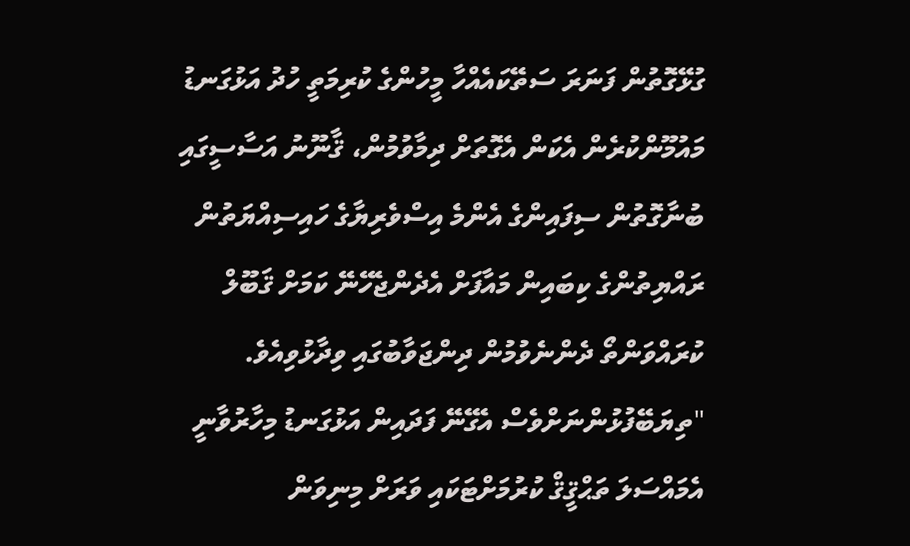ގުޅޭގޮތުން ފަނަރަ ސަތޭކައެއްހާ މީހުންގެ ކުރިމަތީ ހުދު އަޅުގަނޑު މައުމޫންކުރެން އެކަން އެގޮތަށް ދިމާވުމުން، ޤާނޫނު އަސާސީގައި ބުނާގޮތުން ސިފައިންގެ އެންމެ އިސްވެރިޔާގެ ހައިސިއްޔަތުން ރައްޔިތުންގެ ކިބައިން މައާފަށް އެދެންޖެހޭނޭ ކަމަށް ޤަބޫލް ކުރައްވަންތޯ ދެންނެވުމުން ދިންޖަވާބުގައި ވިދާޅުވިއެވެ. "ތިޔަބޭފުޅުންނަށްވެސް އެގޭނޭ ފަދައިން އަޅުގަނޑު މިހާރުވާނީ އެމައްސަލަ ތަޙްޤީޤް ކުރުމަށްޓަކައި ވަރަށް މިނިވަން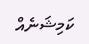ކަމިޝަނެއް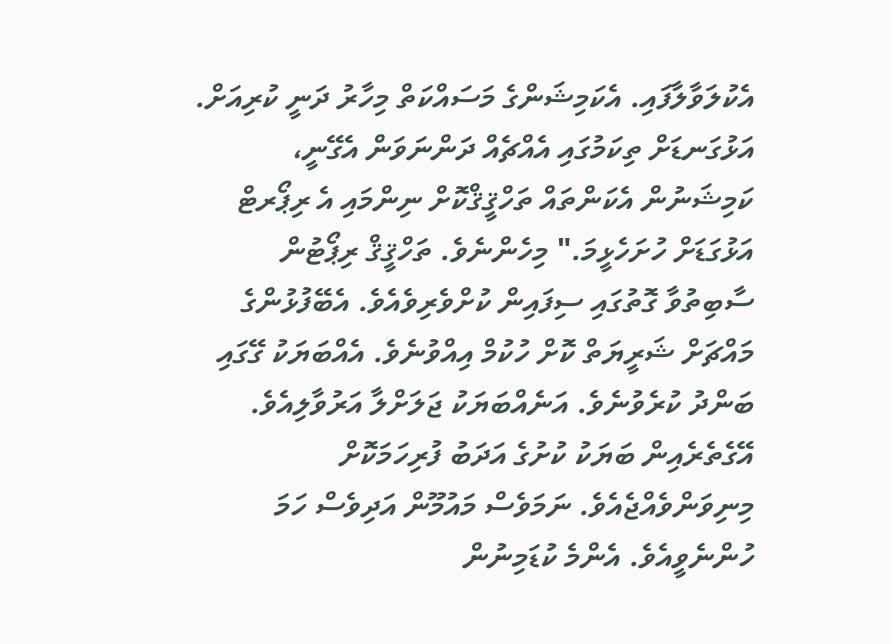އެކުލަވާލާފައި. އެކަމިޝަންގެ މަސައްކަތް މިހާރު ދަނީ ކުރިއަށް. އަޅުގަނޑަށް ތިކަމުގައި އެއްޗެއް ދަންނަވަން އެގޭނީ، ކަމިޝަނުން އެކަންތައް ތަހްޤީޤްކޮށް ނިންމައި އެ ރިޕޯރޓް އަޅުގަޑަށް ހުށަހެޅީމަ." މިހެންނެވެ. ތަހްޤީޤް ރިޕޯޓުން ސާބިތުވާ ގޮތުގައި ސިފައިން ކުށްވެރިވެއެވެ. އެބޭފުޅުންގެ މައްޗަށް ޝަރީޔަތް ކޮށް ހުކުމް އިއްވުނެވެ. އެއްބަޔަކު ގޭގައި ބަންދު ކުރެވުނެވެ. އަނެއްބަޔަކު ޖަލަށްލާ އަރުވާލިއެވެ. އޭގެތެރެއިން ބަޔަކު ކުށުގެ އަދަބު ފުރިހަމަކޮށް މިނިވަންވެއްޖެއެވެ. ނަމަވެސް މައުމޫން އަދިވެސް ހަމަ ހުންނެވީއެވެ. އެންމެ ކުޑަމިނުން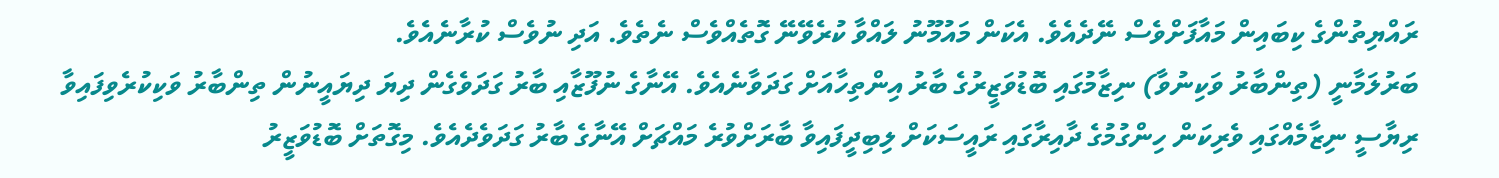ރައްޔިތުންގެ ކިބައިން މައާފަށްވެސް ނޭދެއެވެ. އެކަން މައުމޫނު ލައްވާ ކުރެވޭނޭ ގޮތެއްވެސް ނެތެވެ. އަދި ނުވެސް ކުރާނެއެވެ.
ބަރުލަމާނީ (ތިންބާރު ވަކިނުވާ) ނިޒާމުގައި ބޮޑުވަޒީރުގެ ބާރު އިންތިހާއަށް ގަދަވާނެއެވެ. އޭނާގެ ނުފޫޒާއި ބާރު ގަދަވެގެން ދިޔަ ދިޔައީނުން ތިންބާރު ވަކިކުރެވިފައިވާ ރިޔާސީ ނިޒާމެއްގައި ވެރިކަން ހިންގުމުގެ ދާއިރާގައި ރައީސަކަށް ލިބިދީފައިވާ ބާރަށްވުރެ މައްޗަށް އޭނާގެ ބާރު ގަދަވެދެއެވެ. މިގޮތަށް ބޮޑުވަޒީރު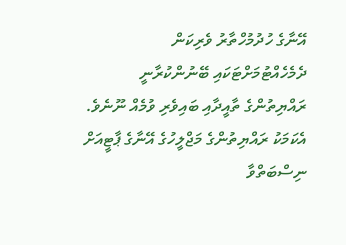އޭނާގެ ހުދުމުހްތާރު ވެރިކަން ދެމެހެއްޓުމަށްޓަކައި ބޭނުންކުރާނީ ރައްޔިތުންގެ ތާއީދާއި ބައިވެރި ވުމެއް ނޫނެވެ. އެކަމަކު ރައްޔިތުންގެ މަޖްލީހުގެ އޭނާގެ ޕާޓީއަށް ނިސްބަތްވާ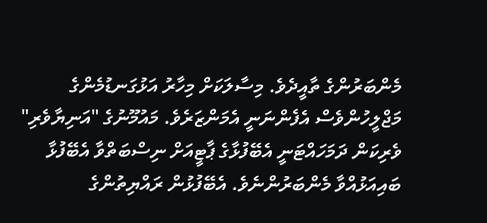މެންބަރުންގެ ތާއީދެވެ. މިސާލަކަށް މިހާރު އަޅުގަނޑުމެންގެ މަޖްލީހުންވެސް އެފެންނަނީ އެމަންޒަރެވެ. މައުމޫނުގެ "އަނިޔާވެރި" ވެރިކަން ދަމަހައްޓަނީ އެބޭފުޅާގެ ޕާޓީއަށް ނިސްބަތްވާ އެބޭފުޅާ ބައިއަޅުއްވާ މެންބަރުންނެވެ. އެބޭފުޅުން ރައްޔިތުންގެ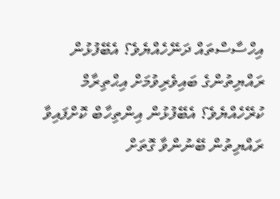އިހްސާސްތައް ދަނޭހެއްޔެވެ؟ އެބޭފުޅުން ރައްޔިތުންގެ ބައިވެރިވުމަށް އިޙްތިރާމް ކުރޭހެއްޔެވެ؟ އެބޭފުޅުން އިންތިހާބް ކޮށްފައިވާ ރައްޔިތުން ބޭނުންވާ ގޮތަށް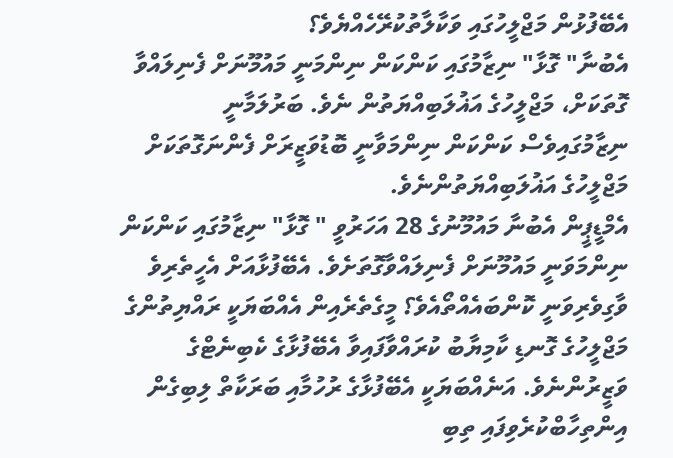އެބޭފުޅުން މަޖްލީހުގައި ވަކާލާތުކުރޭހެއްޔެވެ؟
އެބުނާ" ގޮޅާ" ނިޒާމުގައި ކަންކަން ނިންމަނީ މައުމޫނަށް ފެނިލައްވާ ގޮތަކަށް، މަޖްލީހުގެ އަޣުލަބިއްޔަތުން ނެވެ. ބަރުލަމާނީ ނިޒާމުގައިވެސް ކަންކަން ނިންމަވާނީ ބޮޑުވަޒީރަށް ފެންނަގޮތަކަށް މަޖްލީހުގެ އަޣުލަބިއްޔަތުންނެވެ.
އެމްޑީޕީން އެބުނާ މައުމޫނުގެ 28 އަހަރުވީ " ގޮޅާ" ނިޒާމުގައި ކަންކަން ނިންމަވަނީ މައުމޫނަށް ފެނިލައްވާގޮތަށެވެ. އެބޭފުޅާއަށް އެހީތެރިވެ ވާގިވެރިވަނީ ކޮންބައެއްތޯއެވެ؟ މީގެތެރެއިން އެއްބަޔަކީ ރައްޔިތުންގެ މަޖްލީހުގެ ގޮނޑި ކާމިޔާބު ކުރައްވާފައިވާ އެބޭފުޅާގެ ކެބިނެޓްގެ ވަޒީރުންނެވެ. އަނެއްބަޔަކީ އެބޭފުޅާގެ ރުހުމާއި ބަރަކާތް ލިބިގެން އިންތިހާބްކުރެވިފައި ތިބި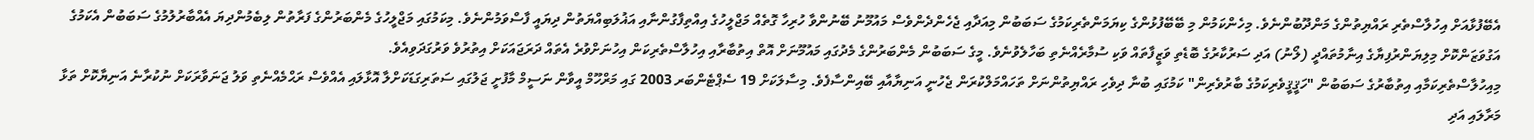އެބޭފުޅާއަށް އިހުލާސްތެރި ރައްޔިތުންގެ މަންދޫބުންނެވެ. މިހެންކަމުން މި ބޭބޭފުޅުންގެ ކިޔަމަންތެރިކަމުގެ ސަބަބުން މިއަދާއި ޖެހެންދެންވެސް މައުމޫނު ބޭނުންވާ ހުރިހާ ގޮތެއް މަޖްލީހުގެ އިއްތިފާގުންނާއި އަޣުލަބިއްޔަތުން ދިޔައީ ފާސްވަމުންނެވެ. މިކަމުގައި މަޖްލީހުގެ މެންބަރުންގެ ފަރާތުން ލިބެމުންދިޔަ އެއްބާރުލުމުގެ ސަބަބުން އެކަމުގެ އަގުވަޒަންކޮށް މިލިޔަންރުފިޔާގެ އިނާމުތައްދީ (ލޯނު) އަދި ސަރުކާރުގެ ބޮޑެތި ވަޒީފާތައް ވަކި ސުމާރެއްނެތި ބަހާލެވުނެވެ. މީގެ ސަބަބުން މެންބަރުންގެ މެދުގައި މައުމޫނަށް އޮތް އިތުބާރާއި އިހުލާސްތެރިކަން އިހުނަށްވުރެ އެތައް ދަރަޖައަކަށް އިތުރުވެ ވަރުގަދަވިއެވެ.
މިއިހުލާސްތެރިކަމާއި އިތުބާރުގެ ސަބަބުން "ހަޤީޤީވެރިކަމުގެ ބާރުވެރިން" ކަމުގައި ބުނާ ދިވެހި ރައްޔިތުންނަށް ތަހައްމަލްކުރަން ޖެހުނީ އަނިޔާއާއި ބޭއިންސާފެވެ. މިސާލަކަށް 19 ސެޕްޓެންބަރ 2003 ގައި މަރްހޫމް އީވާން ނަސީމް މާފުށީ ޖަލުގައި ސަތަރިގަޑަކަށްލާ އޮޅާލައި އެއްވެސް ރަޙްމެއްނެތި ވަލު ޖަނަވާރަކަށް ނުކުރާނެ އަނިޔާކޮށް ތަޅާ މަރާލައި އަދި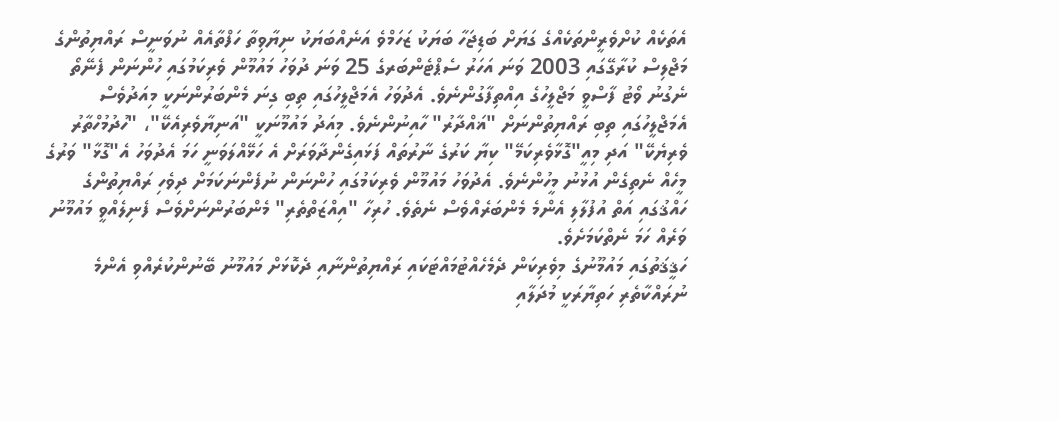އެތަކެއް ކުށްވެރީންތަކެއްގެ ގަޔަށް ބަޑިޖަހާ ބަޔަކު ޒަހަމްވެ އަނެއްބަޔަކު ނިޔާވިތާ ހަފްތާއެއް ނުވަނީސް ރައްޔިތުންގެ މަޖްލިސް ކުރާގޭގައި 2003 ވަނަ އަހަރު ސެޕްޓެންބަރގެ 25 ވަނަ ދުވަހު މައުމޫން ވެރިކަމުގައި ހުންނަން ފެނޭތޯ ނެގުނު ވޯޓު ފާސްވީ މަޖްލީހުގެ އިއްތިފާގުންނެވެ. އެދުވަހު އެމަޖްލީހުގައި ތިބި ގިނަ މެންބަރުންނަކީ މިއަދުވެސް އެމަޖްލީހުގައި ތިބި ރައްޔިތުންނަށް "ޣައްދާރު" ހާއިނުންނެވެ. މިއަދު މައުމޫނަކީ "އަނިޔާވެރިއެކޭ"، "ހުދުމުހްތާރު ވެރިޔެކޭ" އަދި މިއީ"ގޮޅާވެރިކަމޭ" ކިޔާ ކަރުގެ ނާރުތައް ފަޅައިގެންދާވަރަށް އެ ހަޅޭއްލަވަނީ ހަމަ އެދުވަހު އެ"ގޮޅާ" ވަރުގެ މީހެއް ނެތިގެން އުޅުނު މީހުންނެވެ. އެދުވަހު މައުމޫން ވެރިކަމުގައި ހުންނަން ނުފެންނަކަމަށް ދިވެހި ރައްޔިތުންގެ ހައްޤުގައި އަތް އުފުލާލި އެންމެ މެންބަރެއްވެސް ނެތެވެ. ހުރިހާ "އިއްޒަތްތެރި" މެންބަރުންނަށްވެސް ފެނިލެއްވީ މައުމޫނު ވަރެއް ހަމަ ނެތްކަމަށެވެ.
ހަޤީޤަތުގައި މައުމޫނުގެ މިވެރިކަން ދެމެހެއްޓުމައްޓަކައި ރައްޔިތުންނާއި ދެކޮޅަށް މައުމޫނު ބޭނުންކުރެއްވި އެންމެ ނުރައްކާތެރި ހަތިޔާރަކީ މުދަލާއި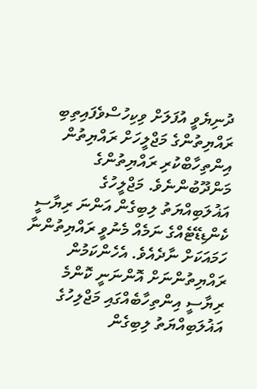ދުނިޔެވީ އުފަލަށް ވިކިހުސްވެފައިތިބި ރައްޔިތުންގެ މަޖްލީހަށް ރައްޔިތުން އިންތިހާބްކުރި ރައްޔިތުންގެ މަންދޫބުންނެވެ. މަޖްލީހުގެ އަޣުލަބިއްޔަތު ލިބިގެން އަންނަ ރިޔާސީ ކެންޑިޑޭޓެއްގެ ނަމެއް މެނުވީ ރައްޔިތުންނާ ހަމައަކަށް ނާދެއެވެ. އެހެންކަމުން ރައްޔިތުންނަށް އޮންނަނީ ކޮންމެ ރިޔާސީ އިންތިހާބެއްގައި މަޖްލިހުގެ އަޣުލަބިއްޔަތު ލިބިގެން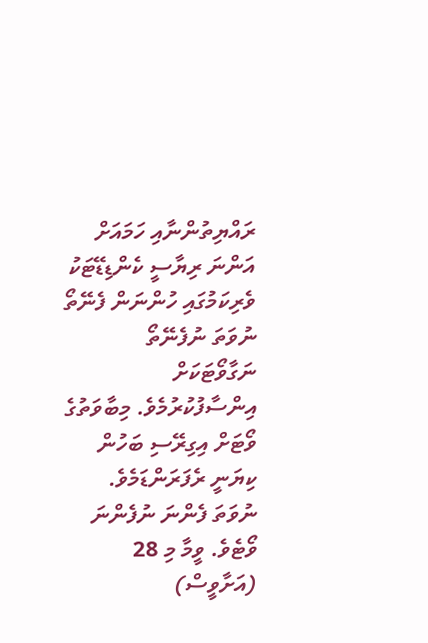ރައްޔިތުންނާއި ހަމައަށް އަންނަ ރިޔާސީ ކެންޑިޑޭޓަކު ވެރިކަމުގައި ހުންނަން ފެނޭތޯ ނުވަތަ ނުފެނޭތޯ ނަގާވޯޓަކަށް އިންސާފުކުރުމެވެ. މިބާވަތުގެ ވޯޓަށް އިގިރޭސި ބަހުން ކިޔަނީ ރެފަރަންޑަމެވެ. ނުވަތަ ފެންނަ ނުފެންނަ ވޯޓެވެ. ވީމާ މި 28 (އަށާވީސް)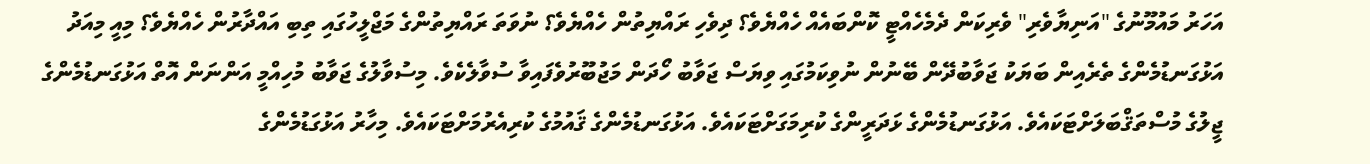އަހަރު މައުމޫނުގެ "އަނިޔާވެރި" ވެރިކަން ދެމެހެއްޓީ ކޮންބައެއް ހެއްޔެވެ؟ ދިވެހި ރައްޔިތުން ހެއްޔެވެ؟ ނުވަތަ ރައްޔިތުންގެ މަޖްލީހުގައި ތިބި އައްދާރުން ހެއްޔެވެ؟ މިއީ މިއަދު އަޅުގަނޑުމެންގެ ތެރެއިން ބަޔަކު ޖަވާބުދޭން ބޭނުން ނުވިކަމުގައި ވިޔަސް ޖަވާބު ހޯދަން މަޖުބޫރުވެފައިވާ ސުވާލެކެވެ. މިސުވާލުގެ ޖަވާބު މުހިއްމީ އަންނަން އޮތް އަޅުގަނޑުމެންގެ ޖީލުގެ މުސްތަޤްބަލަށްޓަކައެވެ. އަޅުގަނޑުމެންގެ ޅަދަރީންގެ ކުރިމަގަށްޓަކައެވެ. އަޅުގަނޑުމެންގެ ޤައުމުގެ ކުރިއެރުމަށްޓަކައެވެ. މިހާރު އަޅުގަޑުމެންގެ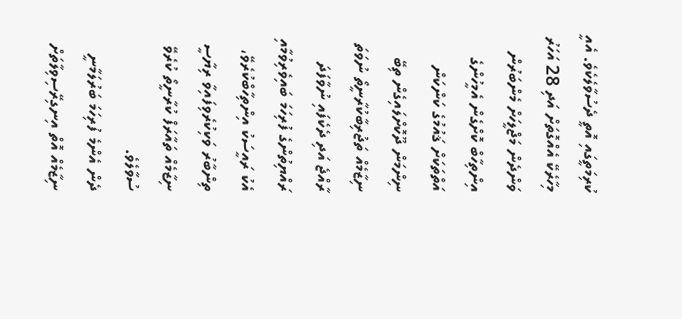ކުރިމަތީގައި އޮތީ ދެސުވާލެކެވެ. އެއީ މިހާރެކޭ އެއްގޮތަށް އަދި 28 އަހަރު ވަންދެން މަޖްލީހަށް މެންބަރުން އިންތިހާބް ކޮށްގެން އެމީހުންގެ އަތްތަކަށް ޤައުމުގެ ކަންކަން ނިންމަން ދޫކޮށްލައިގެން ތިބޭ ނިޒާމެއް ތަޖުރިބާކުރާނީތޯ ނުވަތަ ރާއްޖެ އަދި ދެކެފައި ނުވާފަދަ ރައްޔިތުންގެ ފުރިހަމަ ބައިވެރިވުމާއި އެކު ރައީސަކު އިންތިހާބްކުރެވޭ، ތިންބާރު ވަކިކުރެވިފައިވާ ރިޔާސީ ނިޒާމެއް ތައާރަފް ކުރާނީތޯ ކުރެވޭ ސުވާލެވެ.
ދެން އެންމެ ފުރިހަމަ ބަރުލަމާނީ ނިޒާމެއް އޮތް އިނގިރޭސިވިލާތަށް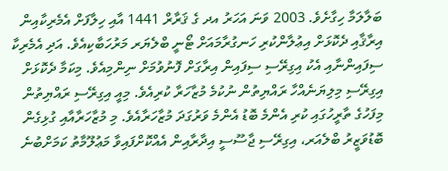ބަލާލަމާ ހިގާށެވެ. 2003 ވަނަ އަހަރު އދ ގެ ޤަރާރް 1441 އާއި ހިލާފަށް އެމެރިކާއިން އިރާޤާއި ދެކޮޅަށް އިޢުލާންކުރި ހަނގުރާމައަށް ޓޯނީ ބްލެޔަރ މަރުހަބާކިއެވެ. އަދި އެމެރިކާ ސިފައިންނާއި އެކު އިގިރޭސި ސިފައިން އިރާގަށް ފޮނުވުމަށް ނިންމިއެވެ. މިކަމާ ދެކޮޅަށް އިގިރޭސި މިލިޔަނެއްހާ ރައްޔިތުން ނުކުމެ މުޒާހަރާ ކުރިއެވެ. މިއީ އިގިރޭސި ރައްޔިތުން މިފަހުގެ ތާރީހުގައި ކުރި އެންމެ ބޮޑު އެންމެ ވަރުގަދަ މުޒާހަރާއެވެ. މި މުޒާހަރާއާއި ގުޅިގެން ބޮޑުވަޒީރު ބްލެއަރ، އިގިރޭސި ޖާސޫސީ އިދާރާއިން އެއްކޮށްފައިވާ މަޢުލޫމާތު ކަމަށްބުނެ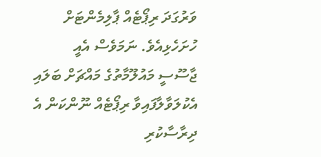ވަރުގަދަ ރިޕޯޓެއް ޕާލިމެންޓަށް ހުށަހެޅިއެވެ. ނަމަވެސް އެއީ ޖާސޫސީ މައުލޫމާތުގެ މައްޗަށް ބަލައި އެކުލަވާލާފައިވާ ރިޕޯޓެއް ނޫންކަން އެ ދިރާސާކުރި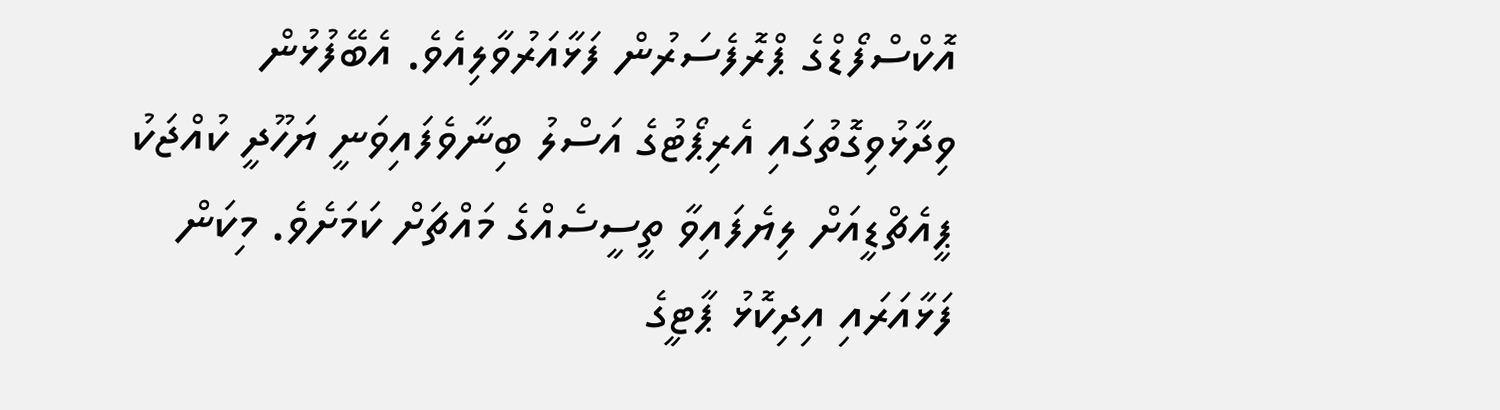އޮކްސްފޯޑްގެ ޕްރޮފެސަރުން ފަޅާއަރުވާލިއެވެ. އެބޭފުޅުން ވިދާޅުވިގޮތުގައި އެރިޕޯޓުގެ އަސްލު ބިނާވެފައިވަނީ ޔަހޫދީ ކުއްޖަކު ޕީއެޗްޑީއަށް ލިޔެފައިވާ ތީސީސެއްގެ މައްޗަށް ކަމަށެވެ. މިކަން ފަޅާއަރައި އިދިކޮޅު ޕާޓީގެ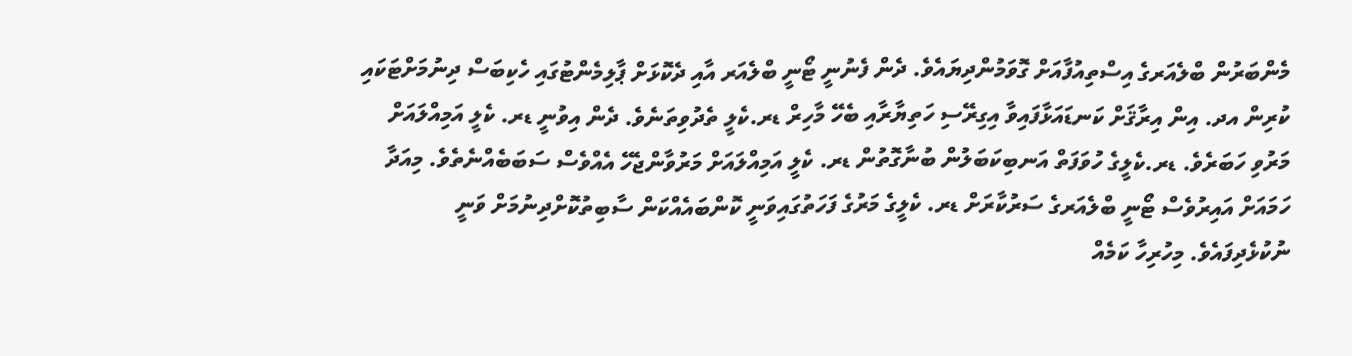މެންބަރުން ބްލެއަރގެ އިސްތިއުފާއަށް ގޮވަމުންދިޔައެވެ. ދެން ފެނުނީ ޓޯނީ ބްލެއަރ އާއި ދެކޮޅަށް ޕާލިމެންޓުގައި ހެކިބަސް ދިނުމަށްޓަކައި ކުރިން އދ. އިން އިރާޤަށް ކަނޑައަޅާފައިވާ އިގިރޭސި ހަތިޔާރާއި ބެހޭ މާހިރް ޑރ.ކެލީ ތެދުވިތަނެވެ. ދެން އިވުނީ ޑރ. ކެލީ އަމިއްލައަށް މަރުވި ހަބަރެވެ. ޑރ.ކެލީގެ ހުވަފަތް އަނބިކަބަލުން ބުނާގޮތުން ޑރ. ކެލީ އަމިއްލައަށް މަރުވާންޖެހޭ އެއްވެސް ސަބަބެއްނެތެވެ. މިއަދާ ހަމައަށް އައިރުވެސް ޓޯނީ ބްލެއަރގެ ސަރުކާރަށް ޑރ. ކެލީގެ މަރުގެ ފަހަތުގައިވަނީ ކޮންބައެއްކަން ސާބިތުކޮށްދިނުމަށް ވަނީ ނުކުޅެދިފައެވެ. މިހުރިހާ ކަމެއް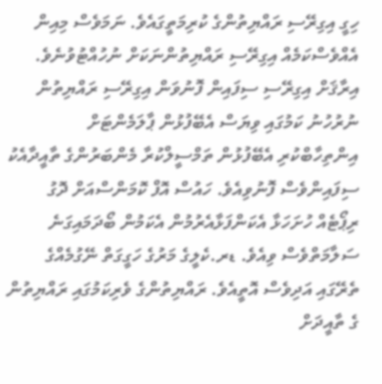ހިގީ އިގިރޭސި ރައްޔިތުންގެ ކުރިމަތީގައެވެ. ނަމަވެސް މިއިން އެއްވެސްކަމެއް އިގިރޭސި ރައްޔިތުންނަކަށް ނުހުއްޓުވުނެވެ. އިރާޤަށް އިގިރޭސި ސިފައިން ފޮނުވަން އިގިރޭސި ރައްޔިތުން ނުރުހުނު ކަމުގައި ވިޔަސް އެބޭފުޅުން ޕާލަމެންޓަށް އިންތިހާބްކުރި އެބޭފުޅުން ތަމްސީލްކުރާ މެންބަރުންގެ ތާއީދާއެކު ސިފައިންވެސް ފޮނުވިއެވެ. ހައުސް އޮފް ކޮމަންސްއަށް ދޮގު ރިޕޯޓެއް ހުށަހަޅާ އެކަންފަޅާއެރުމުން އެކަމުން ބޯދަމައިގަނެ ސަލާމަތްވެސް ވިއެވެ. ޑރ.ކެލީގެ މަރުގެ ހަގީގަތް ނޭގުމެއްގެ ތެރޭގައި އަދިވެސް އޮތީއެވެ. ރައްޔިތުންގެ ވެރިކަމުގައި ރައްޔިތުން ގެ ތާއީދަށް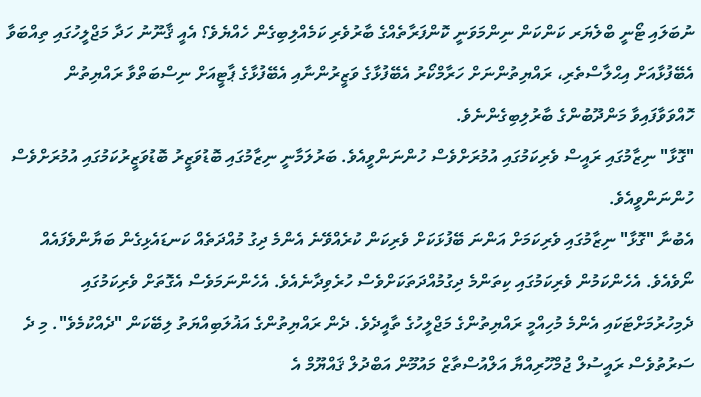ނުބަލައި ޓޯނީ ބްލެޔަރ ކަންކަން ނިންމަވަނީ ކޮންފަރާތެއްގެ ބާރުވެރި ކަމެއްލިބިގެން ހެއްޔެވެ؟ އެއީ ޤާނޫނު ހަދާ މަޖްލީހުގައި ތިއްބަވާ އެބޭފުޅާއަށް އިޙްލާސްތެރި، ރައްޔިތުންނަށް ހަރާމްކޯރު އެބޭފުޅާގެ ވަޒީރުންނާއި އެބޭފުޅާގެ ޕާޓީއަށް ނިސްބަތްވާ ރައްޔިތުން ހޮއްވަވާފައިވާ މަންދޫބުންގެ ބާރުލިބިގެންނެވެ.
"ގޮޅާ" ނިޒާމުގައި ރައީސް ވެރިކަމުގައި އުމުރަށްވެސް ހުންނަންވީއެވެ. ބަރުލަމާނީ ނިޒާމުގައި ބޮޑުވަޒީރު ބޮޑުވަޒީރުކަމުގައި އުމުރަށްވެސް ހުންނަންވީއެވެ.
އެބުނާ "ގޮޅާ" ނިޒާމުގައި ވެރިކަމަށް އަންނަ ބޭފުޅަކަށް ވެރިކަން ކުރެއްވޭނެ އެންމެ ދިގު މުއްދަތެއް ކަނޑައެޅިގެން ބަޔާންވެފައެއް ނޯވެއެވެ. އެހެންކަމުން ވެރިކަމުގައި ކިތަންމެ ދިގުމުއްދަތަކަށްވެސް ހުރެވިދާނެއެވެ. އެހެންނަމަވެސް އެގޮތަށް ވެރިކަމުގައި ދެމިހުރުމަށްޓަކައި އެންމެ މުހިއްމީ ރައްޔިތުންގެ މަޖްލީހުގެ ތާއީދެވެ. ދެން ރައްޔިތުންގެ އަޣުލަބިއްޔަތު ލިބޭކަން "ދެއްކުމެވެ". މި ދެ ސަރުތުވެސް ރައީސުލް ޖުމްހޫރިއްޔާ އަލްއުސްތާޒް މައުމޫން އަބްދުލް ޤައްޔޫމް އެ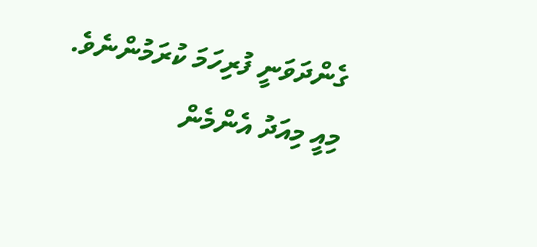ގެންދަވަނީ ފުރިހަމަ ކުރަމުންނެވެ. މިއީ މިއަދު އެންމެން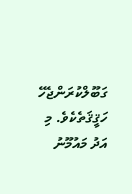ގަބޫލްކުރަންޖެހޭ ހަޤީޤަތެކެވެ. މި އަދު މައުމޫނު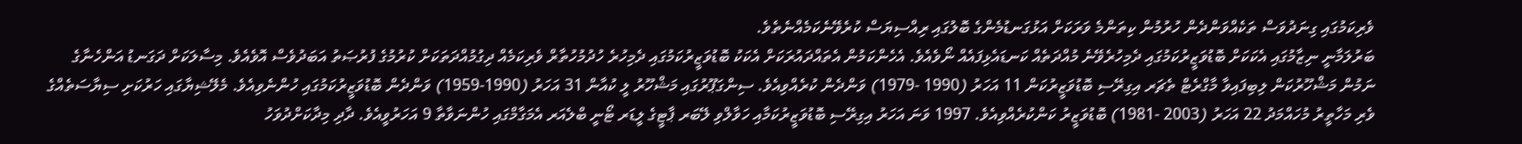ވެރިކަމުގައި ގިނަދުވަސް ތަކެއްވަންދެން ހުރުމުން ކިތަންމެ ވަރަކަށް އަޅުގަނޑުމެންގެ ބޮލުގައި ރިއްސިޔަސް ކުރެވޭނެކަމެއްނެތެވެ.
ބަރުލަމާނީ ނިޒާމުގައި އެކަކަށް ބޮޑުވަޒީރުކަމުގައި ދެމިހުރެވޭނެ މުއްދަތެއް ކަނޑައެޅިފައެއް ނޯވެއެވެ. އެހެންކަމުން އެތައްދައުރަކަށް އެކަކު ބޮޑުވަޒީރުކަމުގައި ދެމިހުރެ ހުދުމުހުތާރް ވެރިކަމެއް ދިގުމުއްދަތަކަށް ކުރުމުގެ ފުރުޞަތު އަބަދުވެސް އޮވެއެވެ. މިސާލަކަށް ދަގަނޑު އަންހެނާގެ ނަމުން މަޝްހޫރުކަން ލިބިފައިވާ މާގްރެޓް ތެޗަރ އިގިރޭސި ބޮޑުވަޒީރުކަން 11 އަހަރު (1990 -1979) ވަންދެން ކުރެއްވިއެވެ. ސިންގަޕޫރުގައި މަޝްހޫރު ލީ ކުއާން 31 އަހަރު (1990-1959) ވަންދެން ބޮޑުވަޒީރުކަމުގައި ހުންނެވިއެވެ. މެލޭޝިޔާގައި ހަރުކަށި ސިޔާސަތެއްގެ ވެރި މަހާތީރު މުހައްމަދު 22 އަހަރު (2003 -1981) ބޮޑުވަޒީރު ކަންކުރެއްވިއެވެ. 1997 ވަނަ އަހަރު އިގިރޭސި ބޮޑުވަޒީރުކަމާއި ހަވާލްވި ލޭބަރ ޕާޓީގެ ލީޑަރ ޓޯނީ ބްލެއަރ އެމަގާމްގައި ހުންނަވާތާ 9 އަހަރުވީއެވެ. ދާދި މިދާކަށްދުވަހު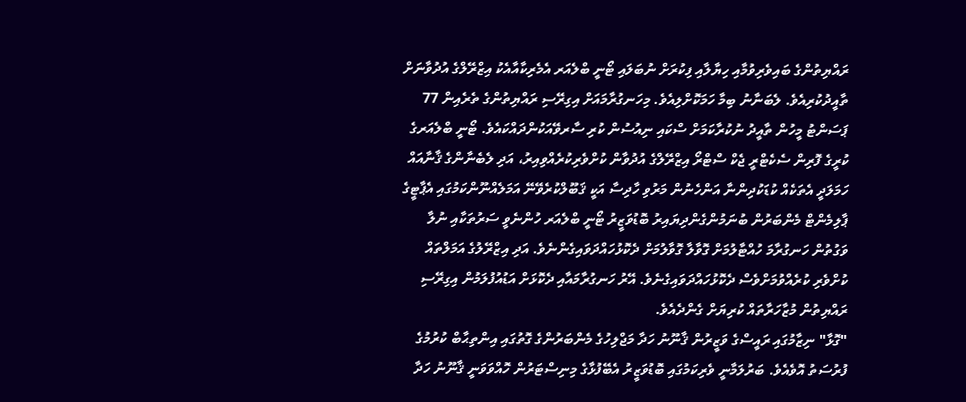ރައްޔިތުންގެ ބައިވެރިވުމާއި ހިޔާލާއި ފިކުރަށް ނުބަލައި ޓޯނީ ބްލެއަރ އެމެރިކާއާއެކު އިޒްރޭލްގެ އުދުވާނަށް ތާއީދުކުރިއެވެ. ލެބަނާނު ބިމާ ހަމަކޮށްލިއެވެ. މިހަނގުރާމައަށް އިގިރޭސި ރައްޔިތުންގެ ތެރެއިން 77 ޕަސަންޓު މީހުން ތާއީދު ނުކުރާކަމަށް ސްކައި ނިއުސުން ކުރި ސާރވޭއަކުންދައްކައެވެ. ޓޯނީ ބްލެއަރގެ ކުރީގެ ފޮރިން ސެކެޓްރީ ޖެކް ސްޓްރޯ އިޒްރޭލްގެ އުދުވާން ކުށްވެރިކުރެއްވިއިރު، އަދި ލެބެނާންގެ ޤާނާއައް ހަމަލަދީ އެތަކެއް ކުޑަކުދިންނާ އަންހެނުން މަރުވި ހާދިސާ އަކީ ޤަބޫލްކުރެވޭނޭ އަމަލެއްނޫންކަމުގައި އެޕާޓީގެ ޕާލިމެންޓް މެންބަރުން ބުނަމުންގެންދިޔައިރު ބޮޑުވަޒީރު ޓޯނީ ބްލެއަރ ހުންނެވީ ސަރުތަކާއި ނުލާ ވަގުތުން ހަނގުރާމަ ހުއްޓާލުމަށް ގޮވާލާ ގޮވާލުމަށް ދެކޮޅުހައްދަވައިގެންނެވެ. އަދި އިޒްރޭލުގެ އަމަލްތައް ކުށްވެރި ކުރެއްވުމަށްވެސް ދެކޮޅުހައްދަވައިގެނެވެ. އޭރު ހަނގުރާމައާއި ދެކޮޅަށް އަޑުއުފުލަމުން އިގިރޭސި ރައްޔިތުން މުޒާހަރާތައް ކުރިޔަށް ގެންދެއެވެ.
"ގޮޅާ" ނިޒާމުގައި ރައީސްގެ ވަޒީރުން ޤާނޫނު ހަދާ މަޖްލިހުގެ މެންބަރުންގެ ގޮތުގައި އިންތިޙާބް ކުރުމުގެ ފުރުސަތު އޮވެއެވެ. ބަރުލަމާނީ ވެރިކަމުގައި ބޮޑުވަޒީރު އެބޭފުޅާގެ މިނިސްޓަރުން ހޮއްވަވަނީ ޤާނޫނު ހަދާ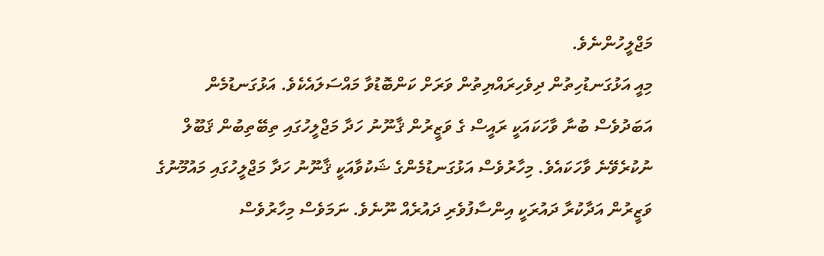މަޖްލީހުންނެވެ.
މިއީ އަޅުގަނޑުހިތުން ދިވެހިރައްޔިތުން ވަރަށް ކަންބޮޑުވާ މައްސަލައެކެވެ. އަޅުގަނޑުމެން އަބަދުވެސް ބުނާ ވާހަކައަކީ ރައީސް ގެ ވަޒީރުން ޤާނޫނު ހަދާ މަޖްލީހުގައި ތިބޭތިބުން ޤަބޫލް ނުކުރެވޭނެ ވާހަކައެވެ. މިހާރުވެސް އަޅުގަނޑުމެންގެ ޝަކުވާއަކީ ޤާނޫނު ހަދާ މަޖްލީހުގައި މައުމޫނުގެ ވަޒީރުން އަދާކުރާ ދައުރަކީ އިންސާފުވެރި ދައުރެއް ނޫނެވެ. ނަމަވެސް މިހާރުވެސް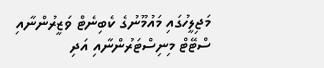މަޖިލީހުގައި މައުމޫނުގެ ކެބިނެޓް ވަޒީރުންނާއި ސްޓޭޓް މިނިސްޓަރުންނާއި އަދި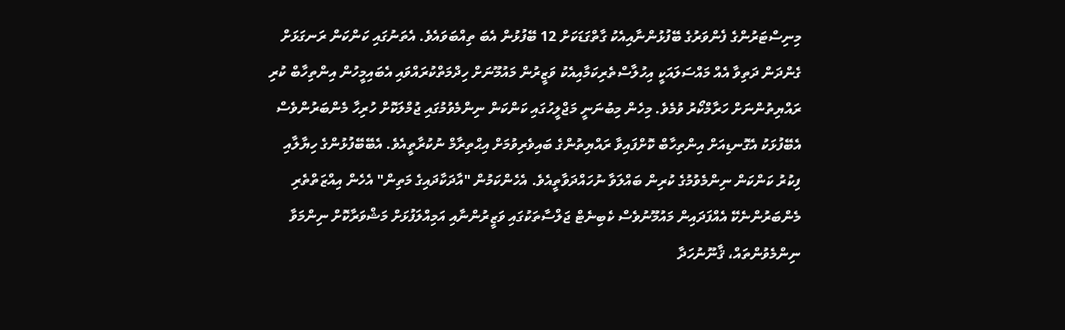މިނިސްޓަރުންގެ ފެންވަރުގެ ބޭފުޅުންނާއިއެކު ގާތްގަޑަކަށް 12 ބޭފުޅުން އެބަ ތިއްބަވައެވެ. އެތަނުގައި ކަންކަން ރަނގަޅަށް ގެންދަން ދަތިވާ އެއް މައްސަލައަކީ އިހުލާސްތެރިކަމާއިއެކު ވަޒީރުން މައުމޫނަށް ހިދްމަތްކުރައްވައި އެބައިމީހުން އިންތިހާބް ކުރި ރައްޔިތުންނަށް ހަރާމްކޯރު ވުމެވެ. މިހެން މިބުނަނީ މަޖްލީހުގައި ކަންކަން ނިންމެވުމުގައި ޖުމްލަކޮށް ހުރިހާ މެންބަރުންވެސް އެބޭފުޅަކު އެގޮނޑިއަށް އިންތިހާބް ކޮށްފައިވާ ރައްޔިތުންގެ ބައިވެރިވުމަށް އިޙްތިރާމް ނުކުރާތީއެވެ. އެބޭބޭފުޅުންގެ ހިޔާލާއި ފިކުރު ކަންކަން ނިންމެވުމުގެ ކުރިން ބައްލަވާ ނުހައްދަވާތީއެވެ. އެހެންކަމުން "އާދަކާދައިގެ މަތިން" އެހެން އިއްޒަތްތެރި މެންބަރުންނެކޭ އެއްފަދައިން މައުމޫނުވެސް ކެބިނެޓް ޖަލްސާތަކުގައި ވަޒީރުންނާއި އަމިއްލަފުޅަށް މަޝްވަރާކޮށް ނިންމަވާ ނިންމެވުންތައް، ޤާނޫނުހަދާ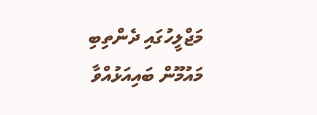މަޖްލީހުގައި ދެންތިބި މައުމޫން ބައިއަޅުއްވާ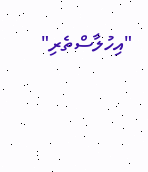"އިހުލާސްތެރި"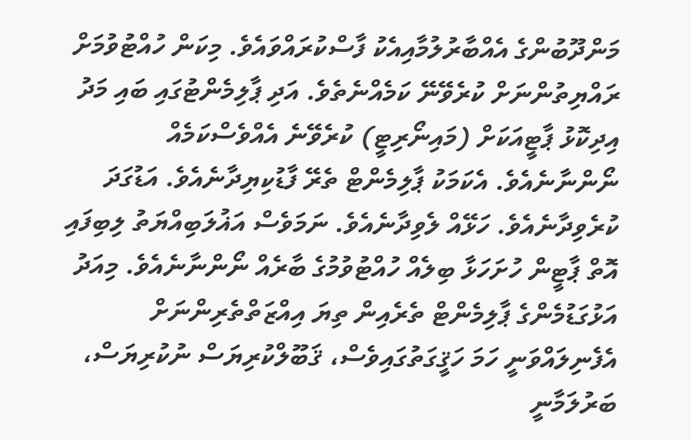މަންދޫބުންގެ އެއްބާރުލުމާއިއެކު ފާސްކުރައްވައެވެ. މިކަން ހުއްޓުވުމަށް ރައްޔިތުންނަށް ކުރެވޭނޭ ކަމެއްނެތެވެ. އަދި ޕާލިމެންޓުގައި ބައި މަދު އިދިކޮޅު ޕާޓީއަކަށް (މައިނޯރިޓީ) ކުރެވޭނެ އެއްވެސްކަމެއް ނޯންނާނެއެވެ. އެކަމަކު ޕާލިމެންޓް ތެރޭ ފާޑުކިޔިދާނެއެވެ. އަޑުގަދަ ކުރެވިދާނެއެވެ. ހަޅޭއް ލެވިދާނެއެވެ. ނަމަވެސް އަޣުލަބިއްޔަތު ލިބިފައި އޮތް ޕާޓީން ހުށަހަޅާ ބިލެއް ހުއްޓުވުމުގެ ބާރެއް ނޯންނާނެއެވެ. މިއަދު އަޅުގަޑުމެންގެ ޕާލިމެންޓް ތެރެއިން ތިޔަ އިއްޒަތްތެރިންނަށް އެފެނިލައްވަނީ ހަމަ ހަޤީގަތުގައިވެސް، ޤަބޫލްކުރިޔަސް ނުކުރިޔަސް، ބަރުލަމާނީ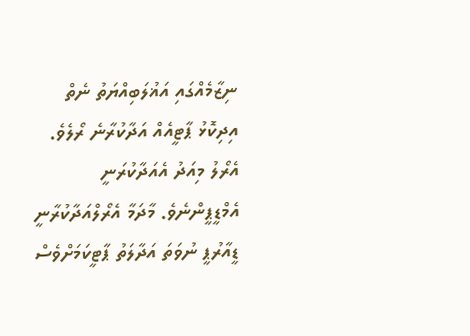ނިޒާމެއްގައި އަޣުލަބިއްޔަތު ނެތް އިދިކޮޅު ޕާޓީއެއް އަދާކުރާނެ ރޯލެވެ. އެރޯލު މިއަދު އެއަދާކުރަނީ އެމްޑީޕީންނެވެ. މާދަމާ އެރޯލްއަދާކުރާނީ ޑީއާރުޕީ ނުވަތަ އަދާލަތު ޕާޓީކަމަށްވެސް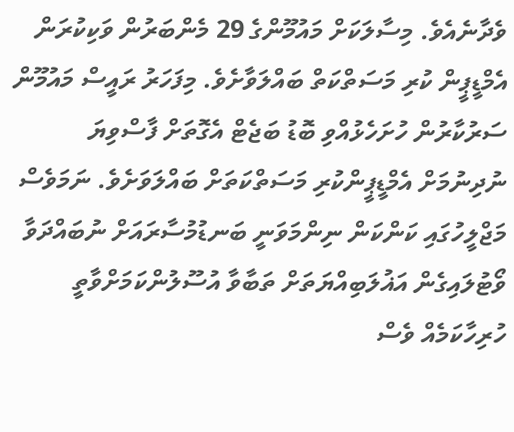ވެދާނެއެވެ. މިސާލަކަށް މައުމޫންގެ 29 މެންބަރުން ވަކިކުރަން އެމްޑީޕީން ކުރި މަސަތްކަތް ބައްލަވާށެވެ. މިފަހަރު ރައީސް މައުމޫން ސަރުކާރުން ހުށަހެޅުއްވި ބޮޑު ބަޖެޓް އެގޮތަށް ފާސްވިޔަ ނުދިނުމަށް އެމްޑީޕީންކުރި މަސަތްކަތަށް ބައްލަވަށެވެ. ނަމަވެސް މަޖްލީހުގައި ކަންކަން ނިންމަވަނީ ބަނޑުމުސާރައަށް ނުބައްދަވާ ވޯޓުލައިގެން އަޣުލަބިއްޔަތަށް ތަބާވާ އުސޫލުންކަމަށްވާތީ ހުރިހާކަމެއް ވެސް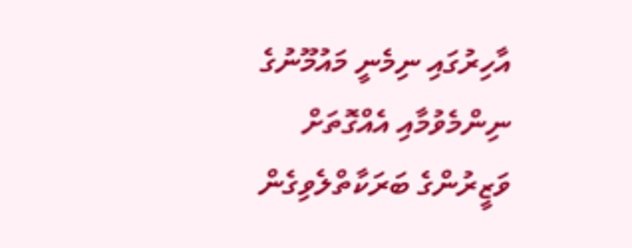އާހިރުގައި ނިމެނީ މައުމޫނުގެ ނިންމެވުމާއި އެއްގޮތަށް ވަޒީރުންގެ ބަރަކާތްލެވިގެން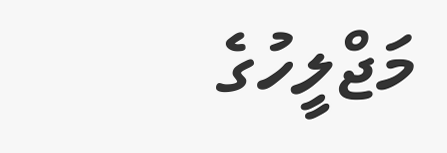މަޖްލީހުގެ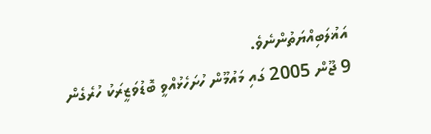އަޣުލަބިއްޔަތުންނެވެ.
9 ޖޫން 2005 ގައި މައުމޫން ހުށަހެޅުއްވީ ބޮޑުވަޒީރަކު ހުރެގެން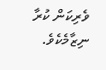ވެރިކަން ކުރާ ނިޒާމެކެވެ.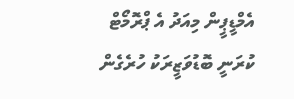އެމްޑީޕީން މިއަދު އެ ޕްރޮމޯޓް ކުރަނީ ބޮޑުވަޒީރަކު ހުރެގެން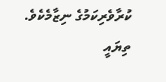ކުރާވެރިކަމުގެ ނިޒާމެކެވެ.
ތިޔައީ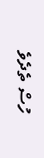ހުސް ތެދެވެ